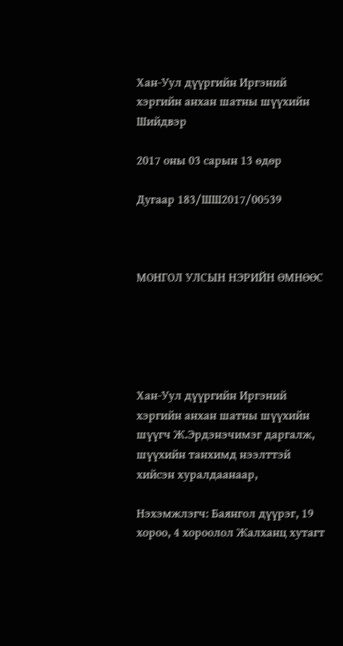Хан-Уул дүүргийн Иргэний хэргийн анхан шатны шүүхийн Шийдвэр

2017 оны 03 сарын 13 өдөр

Дугаар 183/ШШ2017/00539



МОНГОЛ УЛСЫН НЭРИЙН ӨМНӨӨС





Хан-Уул дүүргийн Иргэний хэргийн анхан шатны шүүхийн шүүгч Ж.Эрдэнэчимэг даргалж, шүүхийн танхимд нээлттэй хийсэн хуралдаанаар,

Нэхэмжлэгч: Баянгол дүүрэг, 19 хороо, 4 хороолол Жалханц хутагт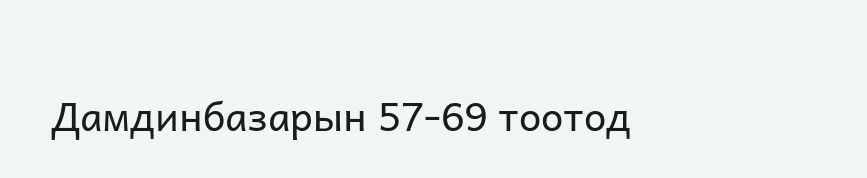Дамдинбазарын 57-69 тоотод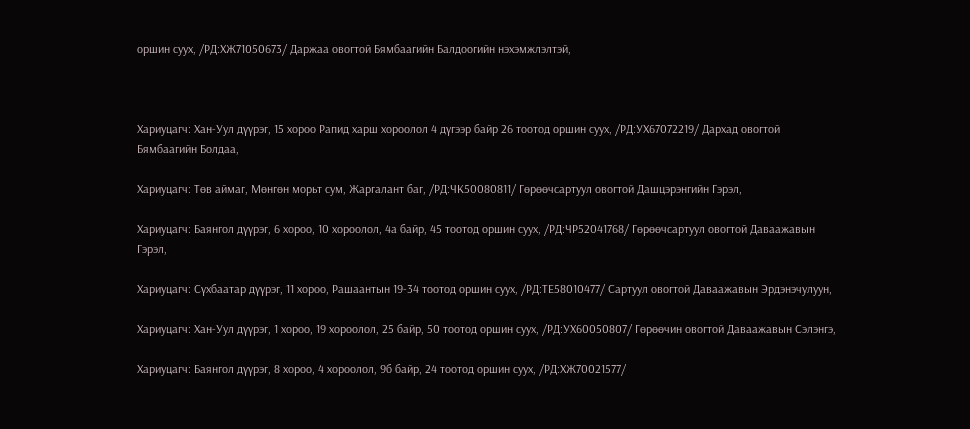оршин суух, /РД:ХЖ71050673/ Даржаа овогтой Бямбаагийн Балдоогийн нэхэмжлэлтэй,



Хариуцагч: Хан-Уул дүүрэг, 15 хороо Рапид харш хороолол 4 дүгээр байр 26 тоотод оршин суух, /РД:УХ67072219/ Дархад овогтой Бямбаагийн Болдаа,

Хариуцагч: Төв аймаг, Мөнгөн морьт сум, Жаргалант баг, /РД:ЧК50080811/ Гөрөөчсартуул овогтой Дашцэрэнгийн Гэрэл,

Хариуцагч: Баянгол дүүрэг, 6 хороо, 10 хороолол, 4а байр, 45 тоотод оршин суух, /РД:ЧР52041768/ Гөрөөчсартуул овогтой Даваажавын Гэрэл,

Хариуцагч: Сүхбаатар дүүрэг, 11 хороо, Рашаантын 19-34 тоотод оршин суух, /РД:ТЕ58010477/ Сартуул овогтой Даваажавын Эрдэнэчулуун,

Хариуцагч: Хан-Уул дүүрэг, 1 хороо, 19 хороолол, 25 байр, 50 тоотод оршин суух, /РД:УХ60050807/ Гөрөөчин овогтой Даваажавын Сэлэнгэ,

Хариуцагч: Баянгол дүүрэг, 8 хороо, 4 хороолол, 9б байр, 24 тоотод оршин суух, /РД:ХЖ70021577/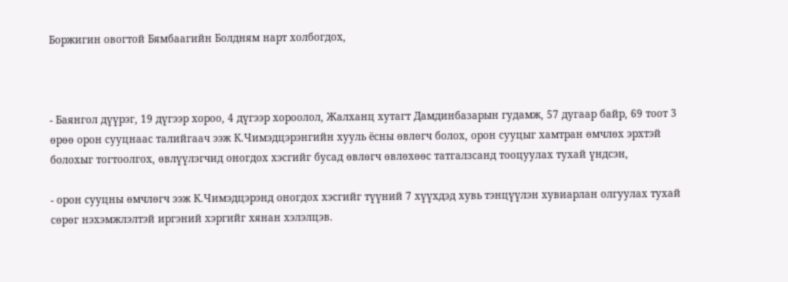Боржигин овогтой Бямбаагийн Болдням нарт холбогдох,



- Баянгол дүүрэг, 19 дүгээр хороо, 4 дүгээр хороолол, Жалханц хутагт Дамдинбазарын гудамж, 57 дугаар байр, 69 тоот 3 өрөө орон сууцнаас талийгаач ээж К.Чимэдцэрэнгийн хууль ёсны өвлөгч болох, орон сууцыг хамтран өмчлөх эрхтэй болохыг тогтоолгох, өвлүүлэгчид оногдох хэсгийг бусад өвлөгч өвлөхөөс татгалзсанд тооцуулах тухай үндсэн,

- орон сууцны өмчлөгч ээж К.Чимэдцэрэнд оногдох хэсгийг түүний 7 хүүхдэд хувь тэнцүүлэн хувиарлан олгуулах тухай сөрөг нэхэмжлэлтэй иргэний хэргийг хянан хэлэлцэв.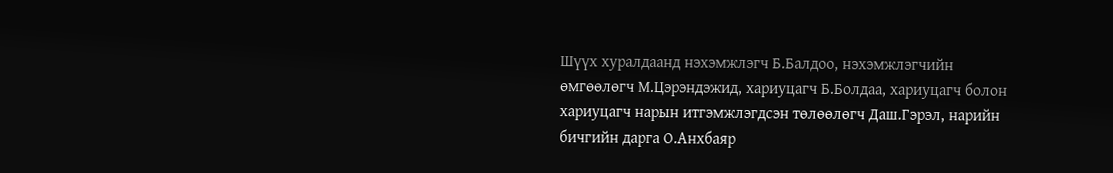Шүүх хуралдаанд нэхэмжлэгч Б.Балдоо, нэхэмжлэгчийн өмгөөлөгч М.Цэрэндэжид, хариуцагч Б.Болдаа, хариуцагч болон хариуцагч нарын итгэмжлэгдсэн төлөөлөгч Даш.Гэрэл, нарийн бичгийн дарга О.Анхбаяр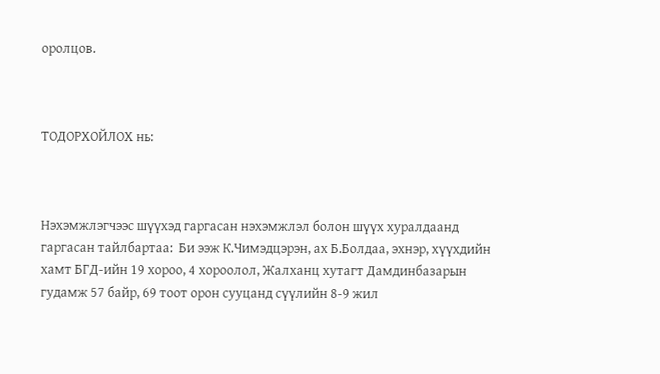оролцов.



ТОДОРХОЙЛОХ нь:



Нэхэмжлэгчээс шүүхэд гаргасан нэхэмжлэл болон шүүх хуралдаанд гаргасан тайлбартаа:  Би ээж К.Чимэдцэрэн, ах Б.Болдаа, эхнэр, хүүхдийн хамт БГД-ийн 19 хороо, 4 хороолол, Жалханц хутагт Дамдинбазарын гудамж 57 байр, 69 тоот орон сууцанд сүүлийн 8-9 жил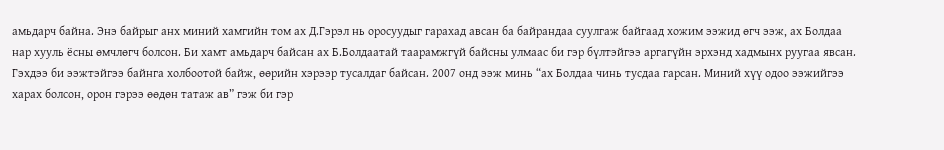амьдарч байна. Энэ байрыг анх миний хамгийн том ах Д.Гэрэл нь оросуудыг гарахад авсан ба байрандаа суулгаж байгаад хожим ээжид өгч ээж, ах Болдаа нар хууль ёсны өмчлөгч болсон. Би хамт амьдарч байсан ах Б.Болдаатай таарамжгүй байсны улмаас би гэр бүлтэйгээ аргагүйн эрхэнд хадмынх руугаа явсан. Гэхдээ би ээжтэйгээ байнга холбоотой байж, өөрийн хэрээр тусалдаг байсан. 2007 онд ээж минь “ах Болдаа чинь тусдаа гарсан. Миний хүү одоо ээжийгээ харах болсон, орон гэрээ өөдөн татаж ав” гэж би гэр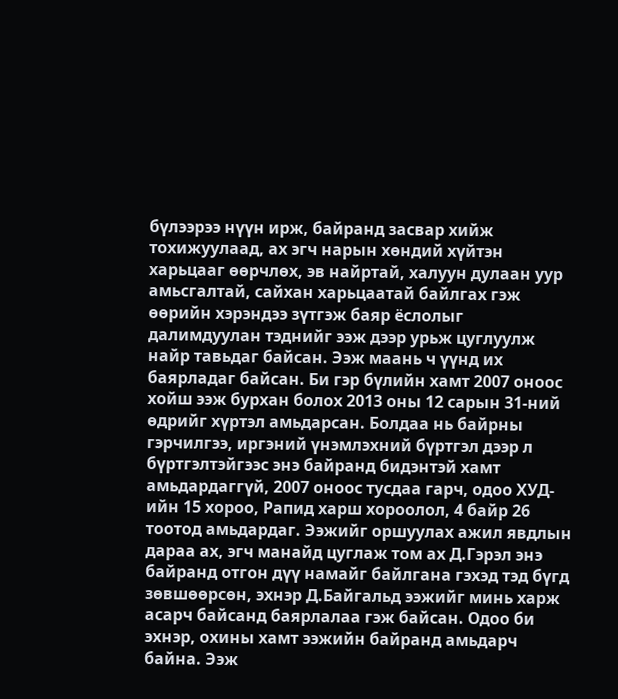бүлээрээ нүүн ирж, байранд засвар хийж тохижуулаад, ах эгч нарын хөндий хүйтэн харьцааг өөрчлөх, эв найртай, халуун дулаан уур амьсгалтай, сайхан харьцаатай байлгах гэж өөрийн хэрэндээ зүтгэж баяр ёслолыг далимдуулан тэднийг ээж дээр урьж цуглуулж найр тавьдаг байсан. Ээж маань ч үүнд их баярладаг байсан. Би гэр бүлийн хамт 2007 оноос хойш ээж бурхан болох 2013 оны 12 сарын 31-ний өдрийг хүртэл амьдарсан. Болдаа нь байрны гэрчилгээ, иргэний үнэмлэхний бүртгэл дээр л бүртгэлтэйгээс энэ байранд бидэнтэй хамт амьдардаггүй, 2007 оноос тусдаа гарч, одоо ХУД-ийн 15 хороо, Рапид харш хороолол, 4 байр 26 тоотод амьдардаг. Ээжийг оршуулах ажил явдлын дараа ах, эгч манайд цуглаж том ах Д.Гэрэл энэ байранд отгон дүү намайг байлгана гэхэд тэд бүгд зөвшөөрсөн, эхнэр Д.Байгальд ээжийг минь харж асарч байсанд баярлалаа гэж байсан. Одоо би эхнэр, охины хамт ээжийн байранд амьдарч байна. Ээж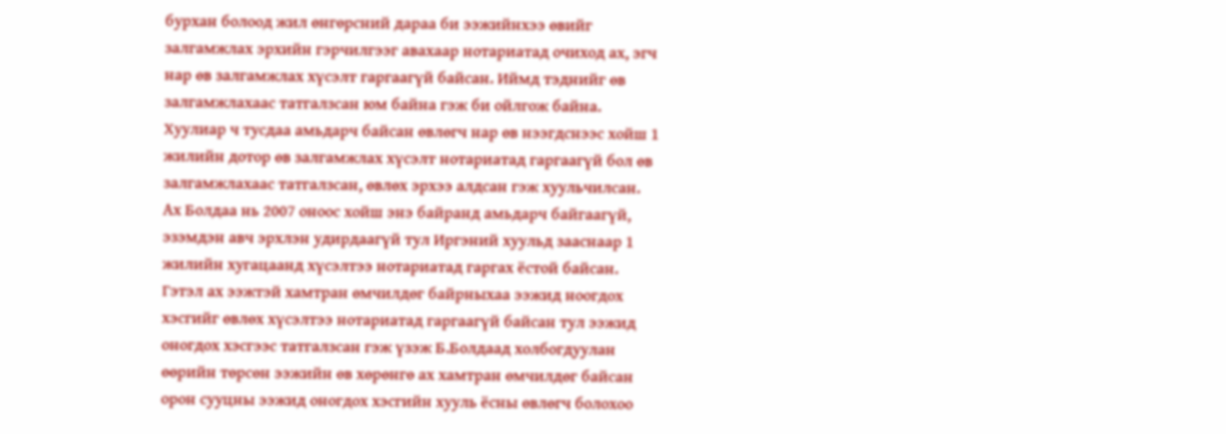бурхан болоод жил өнгөрсний дараа би ээжийнхээ өвийг залгамжлах эрхийн гэрчилгээг авахаар нотариатад очиход ах, эгч нар өв залгамжлах хүсэлт гаргаагүй байсан. Иймд тэднийг өв залгамжлахаас татгалзсан юм байна гэж би ойлгож байна. Хуулиар ч тусдаа амьдарч байсан өвлөгч нар өв нээгдснээс хойш 1 жилийн дотор өв залгамжлах хүсэлт нотариатад гаргаагүй бол өв залгамжлахаас татгалзсан, өвлөх эрхээ алдсан гэж хуульчилсан. Ах Болдаа нь 2007 оноос хойш энэ байранд амьдарч байгаагүй, эзэмдэн авч эрхлэн удирдаагүй тул Иргэний хуульд зааснаар 1 жилийн хугацаанд хүсэлтээ нотариатад гаргах ёстой байсан. Гэтэл ах ээжтэй хамтран өмчилдөг байрныхаа ээжид ноогдох хэсгийг өвлөх хүсэлтээ нотариатад гаргаагүй байсан тул ээжид оногдох хэсгээс татгалзсан гэж үзэж Б.Болдаад холбогдуулан өөрийн төрсөн ээжийн өв хөрөнгө ах хамтран өмчилдөг байсан орон сууцны ээжид оногдох хэсгийн хууль ёсны өвлөгч болохоо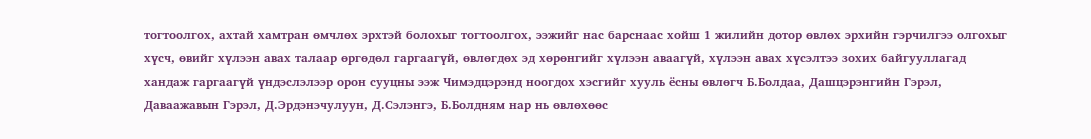тогтоолгох, ахтай хамтран өмчлөх эрхтэй болохыг тогтоолгох, ээжийг нас барснаас хойш 1 жилийн дотор өвлөх эрхийн гэрчилгээ олгохыг хүсч, өвийг хүлээн авах талаар өргөдөл гаргаагүй, өвлөгдөх эд хөрөнгийг хүлээн аваагүй, хүлээн авах хүсэлтээ зохих байгууллагад хандаж гаргаагүй үндэслэлээр орон сууцны ээж Чимэдцэрэнд ноогдох хэсгийг хууль ёсны өвлөгч Б.Болдаа, Дашцэрэнгийн Гэрэл, Даваажавын Гэрэл, Д.Эрдэнэчулуун, Д.Сэлэнгэ, Б.Болдням нар нь өвлөхөөс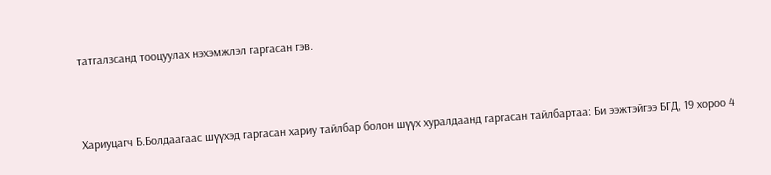татгалзсанд тооцуулах нэхэмжлэл гаргасан гэв.



Хариуцагч Б.Болдаагаас шүүхэд гаргасан хариу тайлбар болон шүүх хуралдаанд гаргасан тайлбартаа: Би ээжтэйгээ БГД, 19 хороо 4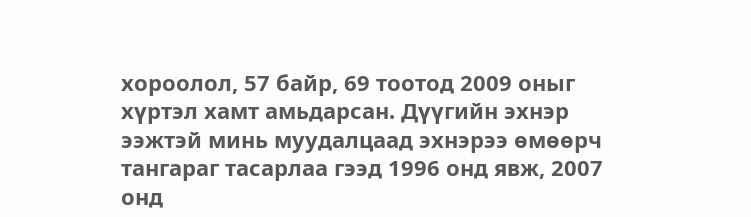хороолол, 57 байр, 69 тоотод 2009 оныг хүртэл хамт амьдарсан. Дүүгийн эхнэр ээжтэй минь муудалцаад эхнэрээ өмөөрч тангараг тасарлаа гээд 1996 онд явж, 2007 онд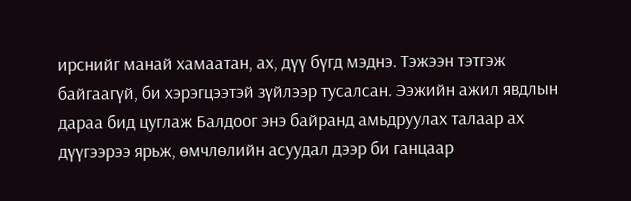ирснийг манай хамаатан, ах, дүү бүгд мэднэ. Тэжээн тэтгэж байгаагүй, би хэрэгцээтэй зүйлээр тусалсан. Ээжийн ажил явдлын дараа бид цуглаж Балдоог энэ байранд амьдруулах талаар ах дүүгээрээ ярьж, өмчлөлийн асуудал дээр би ганцаар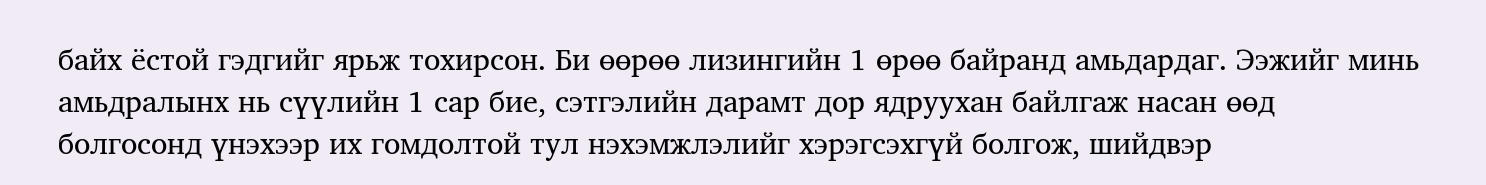байх ёстой гэдгийг ярьж тохирсон. Би өөрөө лизингийн 1 өрөө байранд амьдардаг. Ээжийг минь амьдралынх нь сүүлийн 1 сар бие, сэтгэлийн дарамт дор ядруухан байлгаж насан өөд болгосонд үнэхээр их гомдолтой тул нэхэмжлэлийг хэрэгсэхгүй болгож, шийдвэр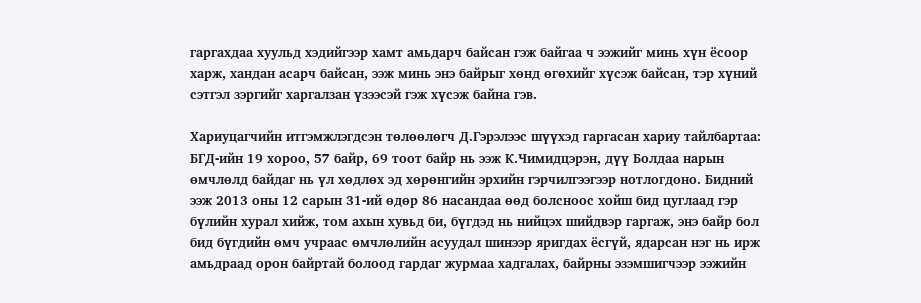гаргахдаа хуульд хэдийгээр хамт амьдарч байсан гэж байгаа ч ээжийг минь хүн ёсоор харж, хандан асарч байсан, ээж минь энэ байрыг хөнд өгөхийг хүсэж байсан, тэр хүний сэтгэл зэргийг харгалзан үзээсэй гэж хүсэж байна гэв.

Хариуцагчийн итгэмжлэгдсэн төлөөлөгч Д.Гэрэлээс шүүхэд гаргасан хариу тайлбартаа: БГД-ийн 19 хороо, 57 байр, 69 тоот байр нь ээж К.Чимидцэрэн, дүү Болдаа нарын өмчлөлд байдаг нь үл хөдлөх эд хөрөнгийн эрхийн гэрчилгээгээр нотлогдоно. Бидний ээж 2013 оны 12 сарын 31-ий өдөр 86 насандаа өөд болсноос хойш бид цуглаад гэр бүлийн хурал хийж, том ахын хувьд би, бүгдэд нь нийцэх шийдвэр гаргаж, энэ байр бол бид бүгдийн өмч учраас өмчлөлийн асуудал шинээр яригдах ёсгүй, ядарсан нэг нь ирж амьдраад орон байртай болоод гардаг журмаа хадгалах, байрны эзэмшигчээр ээжийн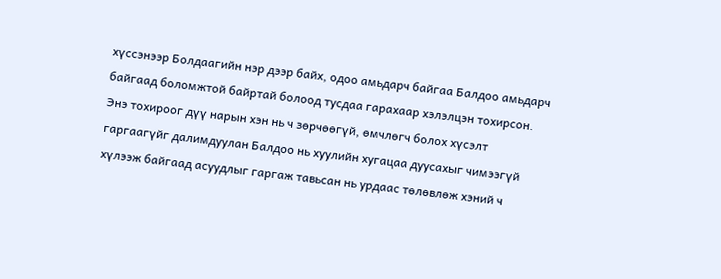хүссэнээр Болдаагийн нэр дээр байх, одоо амьдарч байгаа Балдоо амьдарч байгаад боломжтой байртай болоод тусдаа гарахаар хэлэлцэн тохирсон. Энэ тохироог дүү нарын хэн нь ч зөрчөөгүй, өмчлөгч болох хүсэлт гаргаагүйг далимдуулан Балдоо нь хуулийн хугацаа дуусахыг чимээгүй хүлээж байгаад асуудлыг гаргаж тавьсан нь урдаас төлөвлөж хэний ч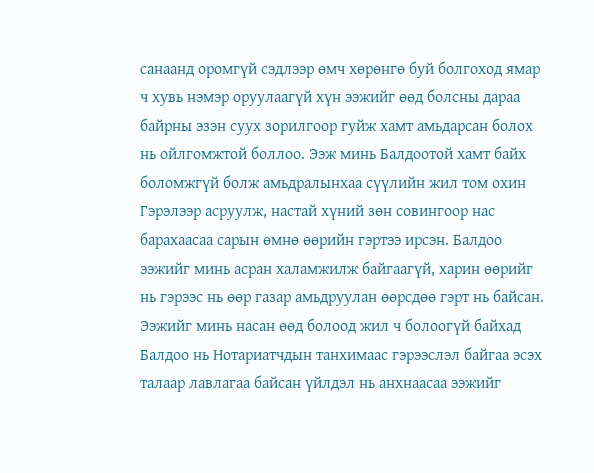санаанд оромгүй сэдлээр өмч хөрөнгө буй болгоход ямар ч хувь нэмэр оруулаагүй хүн ээжийг өөд болсны дараа байрны эзэн суух зорилгоор гуйж хамт амьдарсан болох нь ойлгомжтой боллоо. Ээж минь Балдоотой хамт байх боломжгүй болж амьдралынхаа сүүлийн жил том охин Гэрэлээр асруулж, настай хүний зөн совингоор нас барахаасаа сарын өмнө өөрийн гэртээ ирсэн. Балдоо ээжийг минь асран халамжилж байгаагүй, харин өөрийг нь гэрээс нь өөр газар амьдруулан өөрсдөө гэрт нь байсан. Ээжийг минь насан өөд болоод жил ч болоогүй байхад Балдоо нь Нотариатчдын танхимаас гэрээслэл байгаа эсэх талаар лавлагаа байсан үйлдэл нь анхнаасаа ээжийг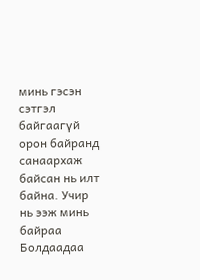минь гэсэн сэтгэл байгаагүй орон байранд санаархаж байсан нь илт байна. Учир нь ээж минь байраа Болдаадаа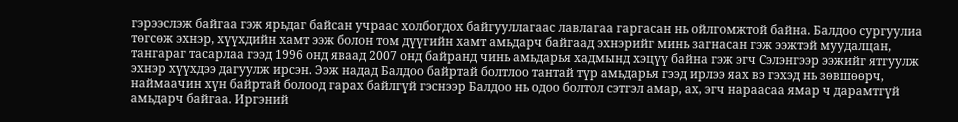гэрээслэж байгаа гэж ярьдаг байсан учраас холбогдох байгууллагаас лавлагаа гаргасан нь ойлгомжтой байна. Балдоо сургуулиа төгсөж эхнэр, хүүхдийн хамт ээж болон том дүүгийн хамт амьдарч байгаад эхнэрийг минь загнасан гэж ээжтэй муудалцан, тангараг тасарлаа гээд 1996 онд яваад 2007 онд байранд чинь амьдарья хадмынд хэцүү байна гэж эгч Сэлэнгээр ээжийг ятгуулж эхнэр хүүхдээ дагуулж ирсэн. Ээж надад Балдоо байртай болтлоо тантай түр амьдарья гээд ирлээ яах вэ гэхэд нь зөвшөөрч, наймаачин хүн байртай болоод гарах байлгүй гэснээр Балдоо нь одоо болтол сэтгэл амар, ах, эгч нараасаа ямар ч дарамтгүй амьдарч байгаа. Иргэний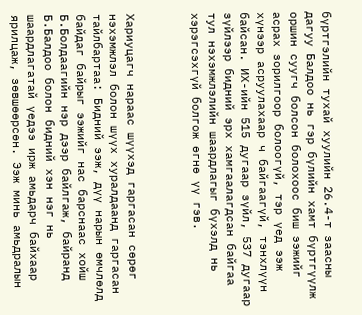бүртгэлийн тухай хуулийн 26.4-т заасны дагуу Балдоо нь гэр бүлийн хамт бүртгүүлж оршин суугч болсон болохоос биш ээжийг асрах зорилгоор болоогүй, тэр үед ээж хүнээр асруулахаар ч байгаагүй, тэнхлүүн байсан. ИХ-ийн 515 дугаар зүйл, 537 дугаар зүйлээр бидний эрх хамгаалагдсан байгаа тул нэхэмжлэлийн шаардлагыг бүхэлд нь хэрэгсэхгүй болгож өгнө үү гэв.



Хариуцагч нараас шүүхэд гаргасан сөрөг нэхэмжлэл болон шүүх хуралдаанд гаргасан тайлбартаа: Бидний ээж, дүү нарын өмчлөлд байдаг байрыг ээжийг нас барснаас хойш Б.Болдаагийн нэр дээр байлгаж, байранд Б.Балдоо болон бидний хэн нэг нь шаардлагатай үедээ ирж амьдарч байхаар ярилцаж, зөвшөөрсөн. Ээж минь амьдралын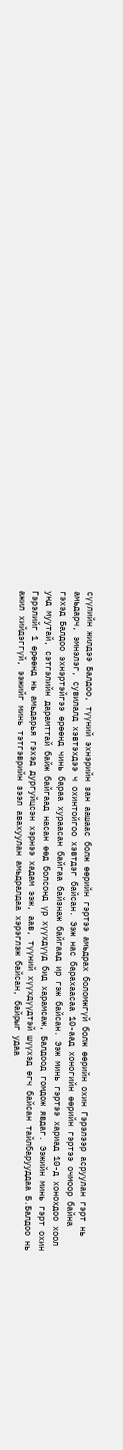сүүлийн жилдээ Балдоо, түүний эхнэрийн зан аашаас болж өөрийн гэртээ амьдрах боломжгүй болж өөрийн охин Гэрэлээр асруулан гэрт нь амьдарч, эмнэлэг, сувилалд хэвтэхдээ ч охинтойгоо хэвтдэг байсан. Ээж нас барахаасаа 10-аад хоногийн өөрийн гэртээ очмоор байна гэхэд Балдоо эхнэртэйгээ өрөөнд чинь бараа хураасан байгаа байзнаж байгаад ир гэж байсан. Ээж минь гэртээ хариад 10-д хонохдоо хоол унд муутай, сэтгэлийн дарамттай байж байгаад насан өөд болсонд үр хүүхдүүд бид харамсаж, Балдоод гомдож явдаг. Ээжийн минь гэрт охин Гэрэлийг 1 өрөөнд нь амьдарья гэхэд дургуйцсэн хэрнээ хадам ээж, аав, түүний хүүхдүүдтэй шүүхэд өгч байсан тайлбарууддаа Б.Балдоо нь ажил хийдэггүй, ээжийг минь тэтгэврийн зээл авахуулан амьдралдаа хэрэглэж байсан, байрыг удаа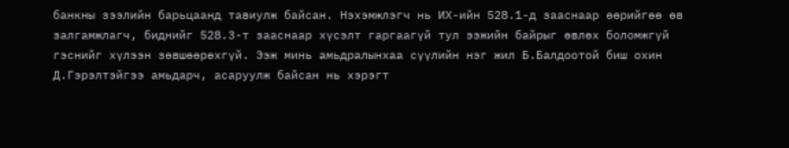банкны зээлийн барьцаанд тавиулж байсан. Нэхэмжлэгч нь ИХ-ийн 528.1-д зааснаар өөрийгөө өв залгамжлагч, биднийг 528.3-т зааснаар хүсэлт гаргаагүй тул ээжийн байрыг өвлөх боломжгүй гэснийг хүлээн зөвшөөрөхгүй. Ээж минь амьдралынхаа сүүлийн нэг жил Б.Балдоотой биш охин Д.Гэрэлтэйгээ амьдарч, асаруулж байсан нь хэрэгт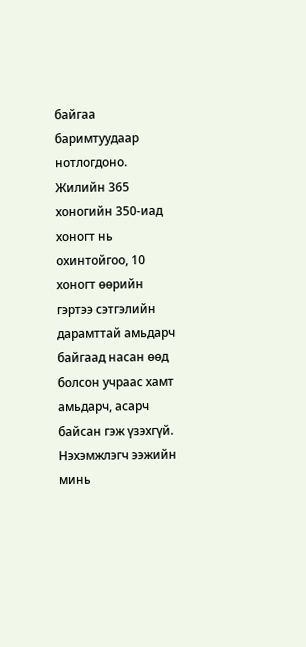байгаа баримтуудаар нотлогдоно. Жилийн 365 хоногийн 350-иад хоногт нь охинтойгоо, 10 хоногт өөрийн гэртээ сэтгэлийн дарамттай амьдарч байгаад насан өөд болсон учраас хамт амьдарч, асарч байсан гэж үзэхгүй. Нэхэмжлэгч ээжийн минь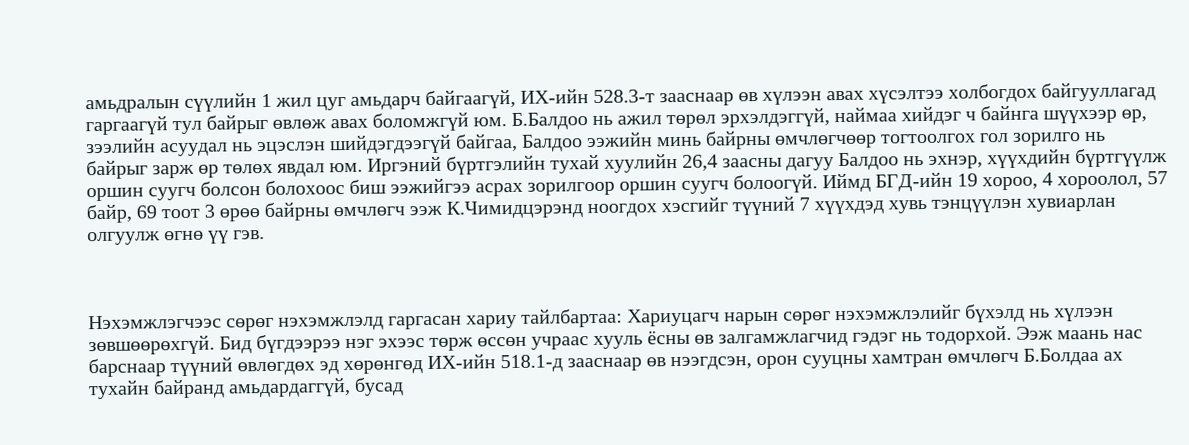амьдралын сүүлийн 1 жил цуг амьдарч байгаагүй, ИХ-ийн 528.3-т зааснаар өв хүлээн авах хүсэлтээ холбогдох байгууллагад гаргаагүй тул байрыг өвлөж авах боломжгүй юм. Б.Балдоо нь ажил төрөл эрхэлдэггүй, наймаа хийдэг ч байнга шүүхээр өр, зээлийн асуудал нь эцэслэн шийдэгдээгүй байгаа, Балдоо ээжийн минь байрны өмчлөгчөөр тогтоолгох гол зорилго нь байрыг зарж өр төлөх явдал юм. Иргэний бүртгэлийн тухай хуулийн 26,4 заасны дагуу Балдоо нь эхнэр, хүүхдийн бүртгүүлж оршин суугч болсон болохоос биш ээжийгээ асрах зорилгоор оршин суугч болоогүй. Иймд БГД-ийн 19 хороо, 4 хороолол, 57 байр, 69 тоот 3 өрөө байрны өмчлөгч ээж К.Чимидцэрэнд ноогдох хэсгийг түүний 7 хүүхдэд хувь тэнцүүлэн хувиарлан олгуулж өгнө үү гэв.



Нэхэмжлэгчээс сөрөг нэхэмжлэлд гаргасан хариу тайлбартаа: Хариуцагч нарын сөрөг нэхэмжлэлийг бүхэлд нь хүлээн зөвшөөрөхгүй. Бид бүгдээрээ нэг эхээс төрж өссөн учраас хууль ёсны өв залгамжлагчид гэдэг нь тодорхой. Ээж маань нас барснаар түүний өвлөгдөх эд хөрөнгөд ИХ-ийн 518.1-д зааснаар өв нээгдсэн, орон сууцны хамтран өмчлөгч Б.Болдаа ах тухайн байранд амьдардаггүй, бусад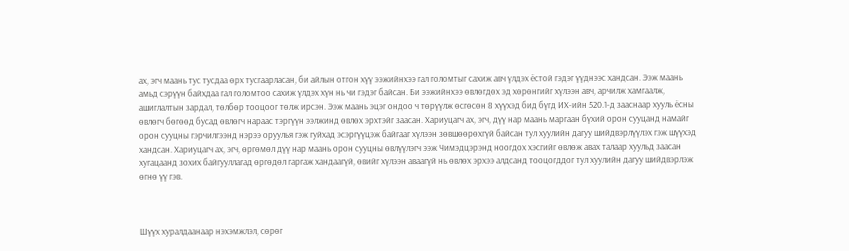ах, эгч маань тус тусдаа өрх тусгаарласан, би айлын отгон хүү ээжийнхээ гал голомтыг сахиж авч үлдэх ёстой гэдэг үүднээс хандсан. Ээж маань амьд сэрүүн байхдаа гал голомтоо сахиж үлдэх хүн нь чи гэдэг байсан. Би ээжийнхээ өвлөгдөх эд хөрөнгийг хүлээн авч, арчилж хамгаалж, ашиглалтын зардал, төлбөр тооцоог төлж ирсэн. Ээж маань эцэг ондоо ч төрүүлж өсгөсөн 8 хүүхэд бид бүгд ИХ-ийн 520.1-д зааснаар хууль ёсны өвлөгч бөгөөд бусад өвлөгч нараас тэргүүн ээлжинд өвлөх эрхтэйг заасан. Хариуцагч ах, эгч, дүү нар маань маргаан бүхий орон сууцанд намайг орон сууцны гэрчилгээнд нэрээ оруулья гэж гуйхад эсэргүүцэж байгааг хүлээн зөвшөөрөхгүй байсан тул хуулийн дагуу шийдвэрлүүлэх гэж шүүхэд хандсан. Хариуцагч ах, эгч, өргөмөл дүү нар маань орон сууцны өвлүүлэгч ээж Чимэдцэрэнд ноогдох хэсгийг өвлөж авах талаар хуульд заасан хугацаанд зохих байгууллагад өргөдөл гаргаж хандаагүй, өвийг хүлээн аваагүй нь өвлөх эрхээ алдсанд тооцогддог тул хуулийн дагуу шийдвэрлэж өгнө үү гэв.



Шүүх хуралдаанаар нэхэмжлэл, сөрөг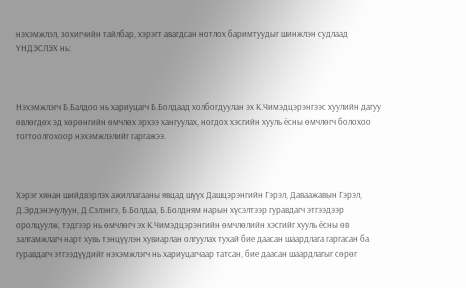нэхэмжлэл, зохигчийн тайлбар, хэрэгт авагдсан нотлох баримтуудыг шинжлэн судлаад ҮНДЭСЛЭХ нь:



Нэхэмжлэгч Б.Балдоо нь хариуцагч Б.Болдаад холбогдуулан эх К.Чимэдцэрэнгээс хуулийн дагуу өвлөгдөх эд хөрөнгийн өмчлөх эрхээ хангуулах, ногдох хэсгийн хууль ёсны өмчлөгч болохоо тогтоолгохоор нэхэмжлэлийг гаргажээ.



Хэрэг хянан шийдвэрлэх ажиллагааны явцад шүүх Дашцэрэнгийн Гэрэл, Даваажавын Гэрэл, Д.Эрдэнэчулуун, Д.Сэлэнгэ, Б.Болдаа, Б.Болдням нарын хүсэлтээр гуравдагч этгээдээр оролцуулж, тэдгээр нь өмчлөгч эх К.Чимэдцэрэнгийн өмчлөлийн хэсгийг хууль ёсны өв залгамжлагч нарт хувь тэнцүүлэн хувиарлан олгуулах тухай бие даасан шаардлага гаргасан ба гуравдагч этгээдүүдийг нэхэмжлэгч нь хариуцагчаар татсан, бие даасан шаардлагыг сөрөг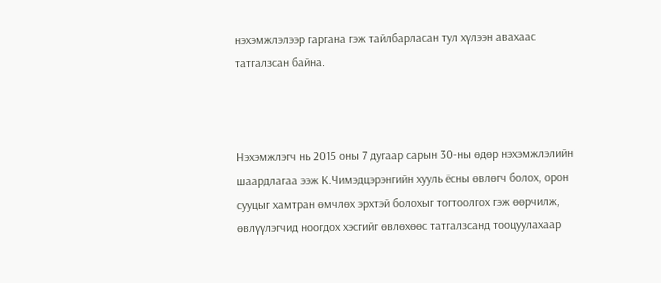нэхэмжлэлээр гаргана гэж тайлбарласан тул хүлээн авахаас татгалзсан байна.



Нэхэмжлэгч нь 2015 оны 7 дугаар сарын 30-ны өдөр нэхэмжлэлийн шаардлагаа ээж К.Чимэдцэрэнгийн хууль ёсны өвлөгч болох, орон сууцыг хамтран өмчлөх эрхтэй болохыг тогтоолгох гэж өөрчилж, өвлүүлэгчид ноогдох хэсгийг өвлөхөөс татгалзсанд тооцуулахаар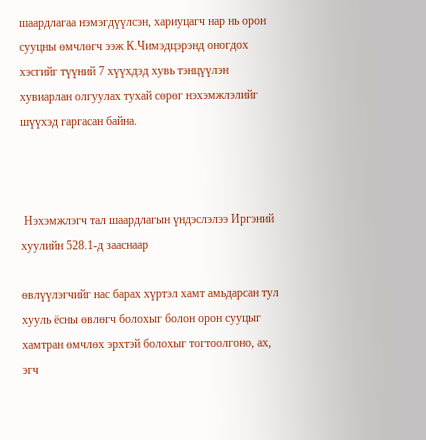шаардлагаа нэмэгдүүлсэн, хариуцагч нар нь орон сууцны өмчлөгч ээж К.Чимэдцэрэнд оногдох хэсгийг түүний 7 хүүхдэд хувь тэнцүүлэн хувиарлан олгуулах тухай сөрөг нэхэмжлэлийг шүүхэд гаргасан байна.



 Нэхэмжлэгч тал шаардлагын үндэслэлээ Иргэний хуулийн 528.1-д зааснаар

өвлүүлэгчийг нас барах хүртэл хамт амьдарсан тул хууль ёсны өвлөгч болохыг болон орон сууцыг хамтран өмчлөх эрхтэй болохыг тогтоолгоно, ах, эгч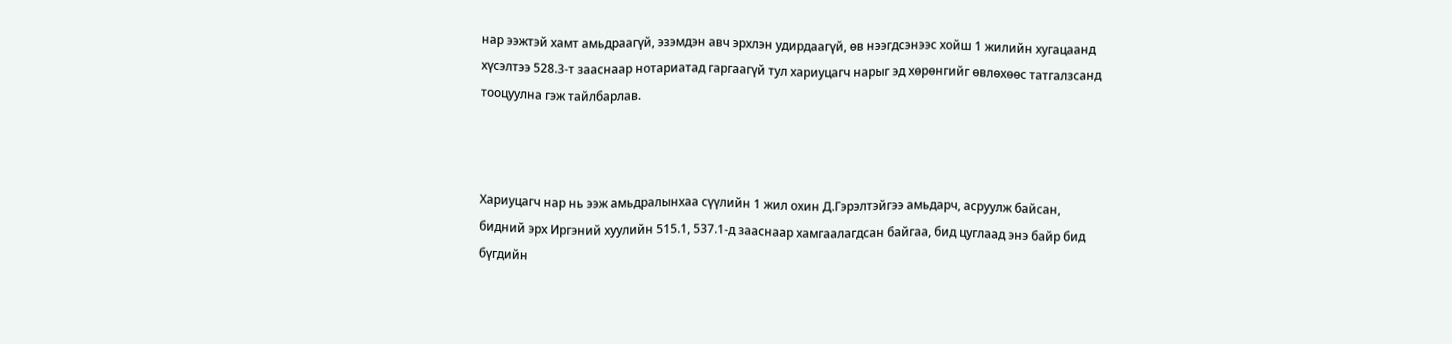нар ээжтэй хамт амьдраагүй, эзэмдэн авч эрхлэн удирдаагүй, өв нээгдсэнээс хойш 1 жилийн хугацаанд хүсэлтээ 528.3-т зааснаар нотариатад гаргаагүй тул хариуцагч нарыг эд хөрөнгийг өвлөхөөс татгалзсанд тооцуулна гэж тайлбарлав.



Хариуцагч нар нь ээж амьдралынхаа сүүлийн 1 жил охин Д.Гэрэлтэйгээ амьдарч, асруулж байсан, бидний эрх Иргэний хуулийн 515.1, 537.1-д зааснаар хамгаалагдсан байгаа, бид цуглаад энэ байр бид бүгдийн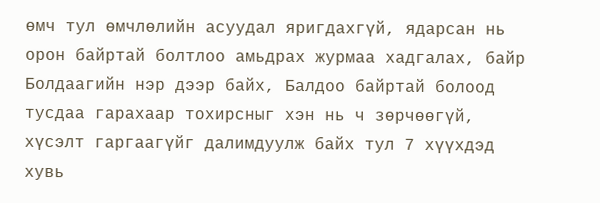өмч тул өмчлөлийн асуудал яригдахгүй, ядарсан нь орон байртай болтлоо амьдрах журмаа хадгалах, байр Болдаагийн нэр дээр байх, Балдоо байртай болоод тусдаа гарахаар тохирсныг хэн нь ч зөрчөөгүй, хүсэлт гаргаагүйг далимдуулж байх тул 7 хүүхдэд хувь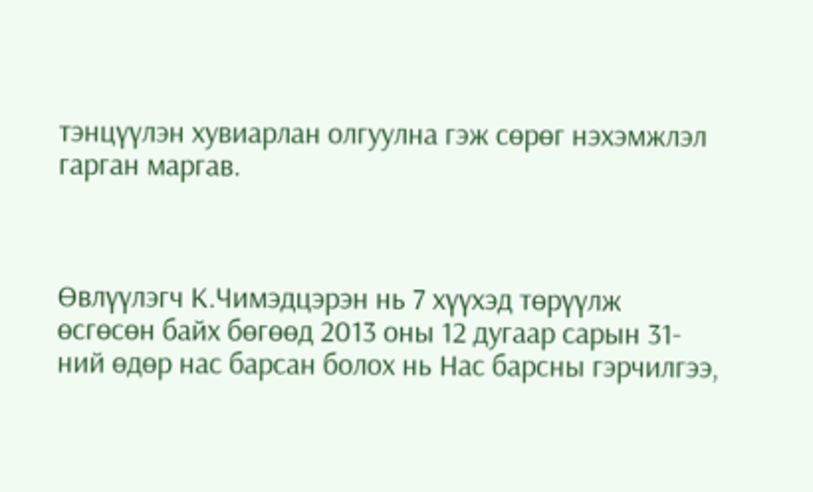тэнцүүлэн хувиарлан олгуулна гэж сөрөг нэхэмжлэл гарган маргав.



Өвлүүлэгч К.Чимэдцэрэн нь 7 хүүхэд төрүүлж өсгөсөн байх бөгөөд 2013 оны 12 дугаар сарын 31-ний өдөр нас барсан болох нь Нас барсны гэрчилгээ,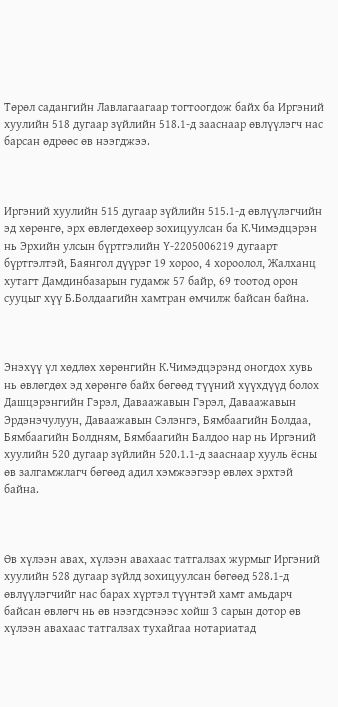Төрөл садангийн Лавлагаагаар тогтоогдож байх ба Иргэний хуулийн 518 дугаар зүйлийн 518.1-д зааснаар өвлүүлэгч нас барсан өдрөөс өв нээгджээ.



Иргэний хуулийн 515 дугаар зүйлийн 515.1-д өвлүүлэгчийн эд хөрөнгө, эрх өвлөгдөхөөр зохицуулсан ба К.Чимэдцэрэн нь Эрхийн улсын бүртгэлийн Ү-2205006219 дугаарт бүртгэлтэй, Баянгол дүүрэг 19 хороо, 4 хороолол, Жалханц хутагт Дамдинбазарын гудамж 57 байр, 69 тоотод орон сууцыг хүү Б.Болдаагийн хамтран өмчилж байсан байна.



Энэхүү үл хөдлөх хөрөнгийн К.Чимэдцэрэнд оногдох хувь нь өвлөгдөх эд хөрөнгө байх бөгөөд түүний хүүхдүүд болох Дашцэрэнгийн Гэрэл, Даваажавын Гэрэл, Даваажавын Эрдэнэчулуун, Даваажавын Сэлэнгэ, Бямбаагийн Болдаа, Бямбаагийн Болдням, Бямбаагийн Балдоо нар нь Иргэний хуулийн 520 дугаар зүйлийн 520.1.1-д зааснаар хууль ёсны өв залгамжлагч бөгөөд адил хэмжээгээр өвлөх эрхтэй байна.



Өв хүлээн авах, хүлээн авахаас татгалзах журмыг Иргэний хуулийн 528 дугаар зүйлд зохицуулсан бөгөөд 528.1-д өвлүүлэгчийг нас барах хүртэл түүнтэй хамт амьдарч байсан өвлөгч нь өв нээгдсэнээс хойш 3 сарын дотор өв хүлээн авахаас татгалзах тухайгаа нотариатад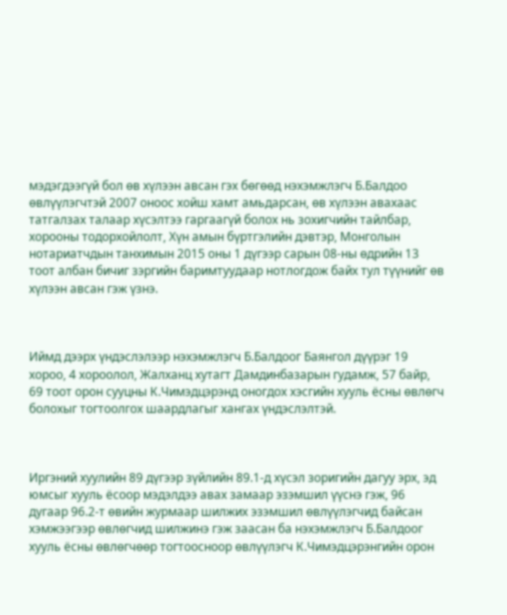мэдэгдээгүй бол өв хүлээн авсан гэх бөгөөд нэхэмжлэгч Б.Балдоо өвлүүлэгчтэй 2007 оноос хойш хамт амьдарсан, өв хүлээн авахаас татгалзах талаар хүсэлтээ гаргаагүй болох нь зохигчийн тайлбар, хорооны тодорхойлолт, Хүн амын бүртгэлийн дэвтэр, Монголын нотариатчдын танхимын 2015 оны 1 дүгээр сарын 08-ны өдрийн 13 тоот албан бичиг зэргийн баримтуудаар нотлогдож байх тул түүнийг өв хүлээн авсан гэж үзнэ.



Иймд дээрх үндэслэлээр нэхэмжлэгч Б.Балдоог Баянгол дүүрэг 19 хороо, 4 хороолол, Жалханц хутагт Дамдинбазарын гудамж, 57 байр, 69 тоот орон сууцны К.Чимэдцэрэнд оногдох хэсгийн хууль ёсны өвлөгч болохыг тогтоолгох шаардлагыг хангах үндэслэлтэй.



Иргэний хуулийн 89 дүгээр зүйлийн 89.1-д хүсэл зоригийн дагуу эрх, эд юмсыг хууль ёсоор мэдэлдээ авах замаар эзэмшил үүснэ гэж, 96 дугаар 96.2-т өвийн журмаар шилжих эзэмшил өвлүүлэгчид байсан хэмжээгээр өвлөгчид шилжинэ гэж заасан ба нэхэмжлэгч Б.Балдоог хууль ёсны өвлөгчөөр тогтоосноор өвлүүлэгч К.Чимэдцэрэнгийн орон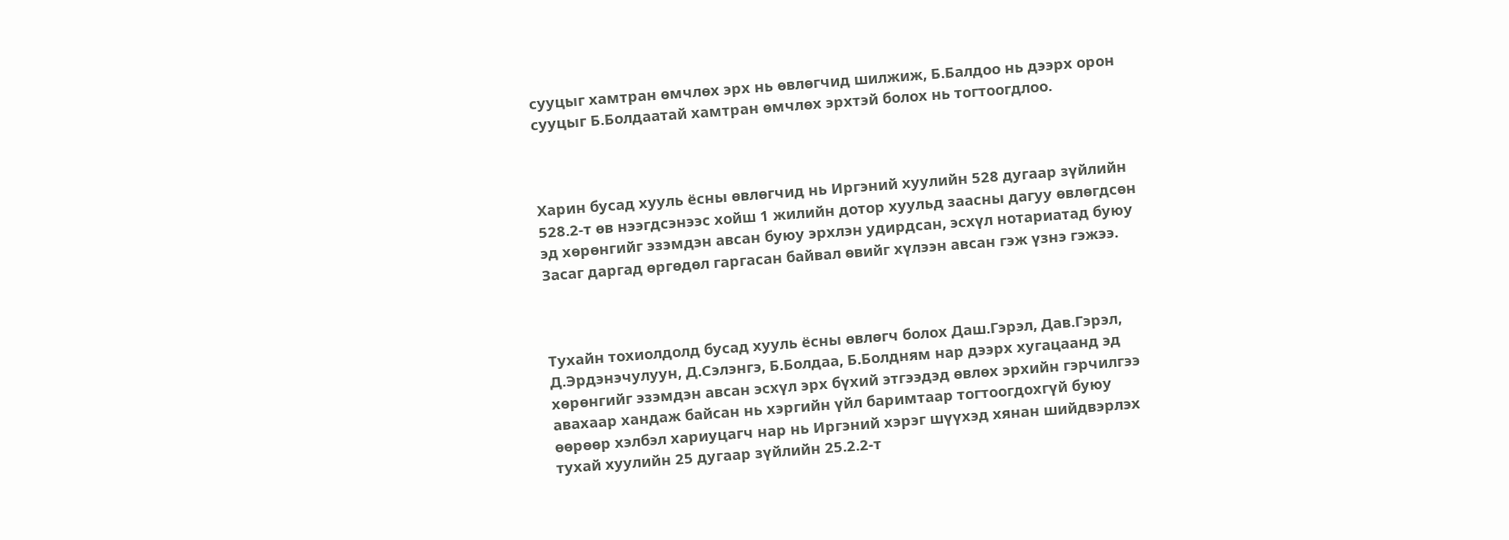сууцыг хамтран өмчлөх эрх нь өвлөгчид шилжиж, Б.Балдоо нь дээрх орон сууцыг Б.Болдаатай хамтран өмчлөх эрхтэй болох нь тогтоогдлоо.



Харин бусад хууль ёсны өвлөгчид нь Иргэний хуулийн 528 дугаар зүйлийн 528.2-т өв нээгдсэнээс хойш 1 жилийн дотор хуульд заасны дагуу өвлөгдсөн эд хөрөнгийг эзэмдэн авсан буюу эрхлэн удирдсан, эсхүл нотариатад буюу Засаг даргад өргөдөл гаргасан байвал өвийг хүлээн авсан гэж үзнэ гэжээ.



Тухайн тохиолдолд бусад хууль ёсны өвлөгч болох Даш.Гэрэл, Дав.Гэрэл, Д.Эрдэнэчулуун, Д.Сэлэнгэ, Б.Болдаа, Б.Болдням нар дээрх хугацаанд эд хөрөнгийг эзэмдэн авсан эсхүл эрх бүхий этгээдэд өвлөх эрхийн гэрчилгээ авахаар хандаж байсан нь хэргийн үйл баримтаар тогтоогдохгүй буюу өөрөөр хэлбэл хариуцагч нар нь Иргэний хэрэг шүүхэд хянан шийдвэрлэх тухай хуулийн 25 дугаар зүйлийн 25.2.2-т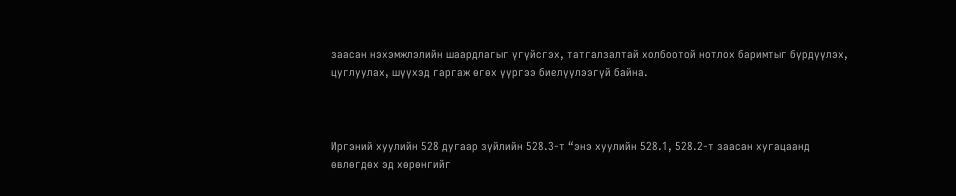заасан нэхэмжлэлийн шаардлагыг үгүйсгэх, татгалзалтай холбоотой нотлох баримтыг бүрдүүлэх, цуглуулах, шүүхэд гаргаж өгөх үүргээ биелүүлээгүй байна.



Иргэний хуулийн 528 дугаар зүйлийн 528.3-т “энэ хуулийн 528.1, 528.2-т заасан хугацаанд өвлөгдөх эд хөрөнгийг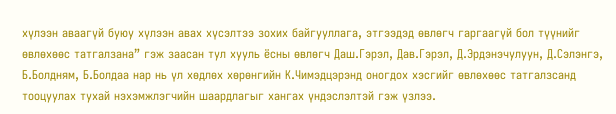хүлээн аваагүй буюу хүлээн авах хүсэлтээ зохих байгууллага, этгээдэд өвлөгч гаргаагүй бол түүнийг өвлөхөөс татгалзана” гэж заасан тул хууль ёсны өвлөгч Даш.Гэрэл, Дав.Гэрэл, Д.Эрдэнэчулуун, Д.Сэлэнгэ, Б.Болдням, Б.Болдаа нар нь үл хөдлөх хөрөнгийн К.Чимэдцэрэнд оногдох хэсгийг өвлөхөөс татгалзсанд тооцуулах тухай нэхэмжлэгчийн шаардлагыг хангах үндэслэлтэй гэж үзлээ.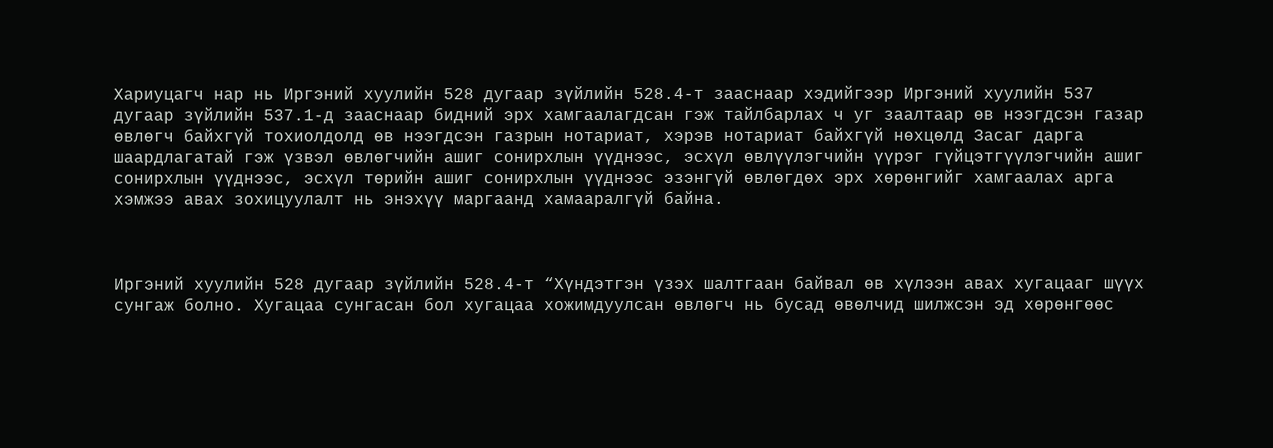Хариуцагч нар нь Иргэний хуулийн 528 дугаар зүйлийн 528.4-т зааснаар хэдийгээр Иргэний хуулийн 537 дугаар зүйлийн 537.1-д зааснаар бидний эрх хамгаалагдсан гэж тайлбарлах ч уг заалтаар өв нээгдсэн газар өвлөгч байхгүй тохиолдолд өв нээгдсэн газрын нотариат, хэрэв нотариат байхгүй нөхцөлд Засаг дарга шаардлагатай гэж үзвэл өвлөгчийн ашиг сонирхлын үүднээс, эсхүл өвлүүлэгчийн үүрэг гүйцэтгүүлэгчийн ашиг сонирхлын үүднээс, эсхүл төрийн ашиг сонирхлын үүднээс эзэнгүй өвлөгдөх эрх хөрөнгийг хамгаалах арга хэмжээ авах зохицуулалт нь энэхүү маргаанд хамааралгүй байна.



Иргэний хуулийн 528 дугаар зүйлийн 528.4-т “Хүндэтгэн үзэх шалтгаан байвал өв хүлээн авах хугацааг шүүх сунгаж болно. Хугацаа сунгасан бол хугацаа хожимдуулсан өвлөгч нь бусад өвөлчид шилжсэн эд хөрөнгөөс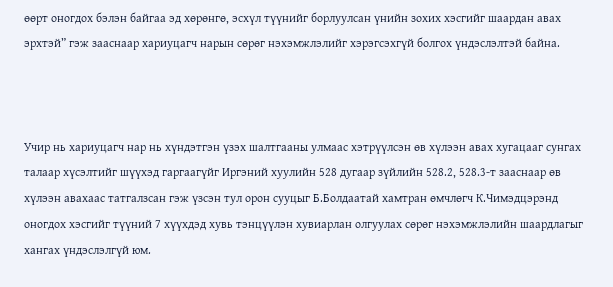өөрт оногдох бэлэн байгаа эд хөрөнгө, эсхүл түүнийг борлуулсан үнийн зохих хэсгийг шаардан авах эрхтэй” гэж зааснаар хариуцагч нарын сөрөг нэхэмжлэлийг хэрэгсэхгүй болгох үндэслэлтэй байна.



Учир нь хариуцагч нар нь хүндэтгэн үзэх шалтгааны улмаас хэтрүүлсэн өв хүлээн авах хугацааг сунгах талаар хүсэлтийг шүүхэд гаргаагүйг Иргэний хуулийн 528 дугаар зүйлийн 528.2, 528.3-т зааснаар өв хүлээн авахаас татгалзсан гэж үзсэн тул орон сууцыг Б.Болдаатай хамтран өмчлөгч К.Чимэдцэрэнд оногдох хэсгийг түүний 7 хүүхдэд хувь тэнцүүлэн хувиарлан олгуулах сөрөг нэхэмжлэлийн шаардлагыг хангах үндэслэлгүй юм.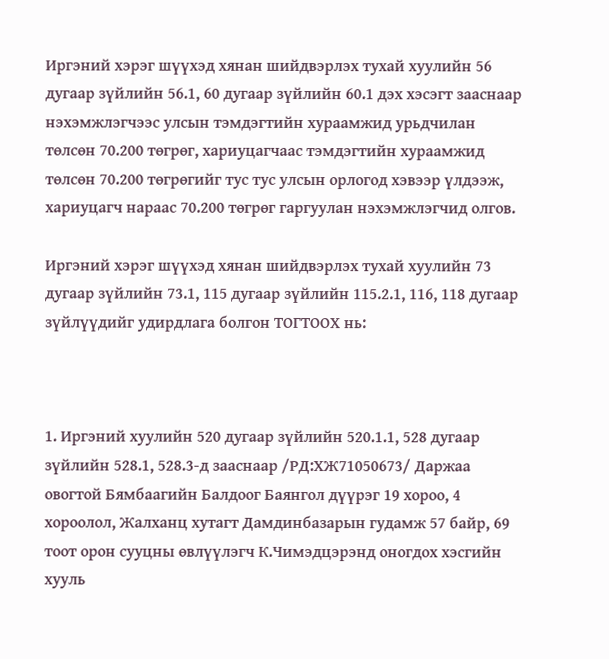Иргэний хэрэг шүүхэд хянан шийдвэрлэх тухай хуулийн 56 дугаар зүйлийн 56.1, 60 дугаар зүйлийн 60.1 дэх хэсэгт зааснаар нэхэмжлэгчээс улсын тэмдэгтийн хураамжид урьдчилан төлсөн 70.200 төгрөг, хариуцагчаас тэмдэгтийн хураамжид төлсөн 70.200 төгрөгийг тус тус улсын орлогод хэвээр үлдээж, хариуцагч нараас 70.200 төгрөг гаргуулан нэхэмжлэгчид олгов.

Иргэний хэрэг шүүхэд хянан шийдвэрлэх тухай хуулийн 73 дугаар зүйлийн 73.1, 115 дугаар зүйлийн 115.2.1, 116, 118 дугаар зүйлүүдийг удирдлага болгон ТОГТООХ нь:



1. Иргэний хуулийн 520 дугаар зүйлийн 520.1.1, 528 дугаар зүйлийн 528.1, 528.3-д зааснаар /РД:ХЖ71050673/ Даржаа овогтой Бямбаагийн Балдоог Баянгол дүүрэг 19 хороо, 4 хороолол, Жалханц хутагт Дамдинбазарын гудамж 57 байр, 69 тоот орон сууцны өвлүүлэгч К.Чимэдцэрэнд оногдох хэсгийн хууль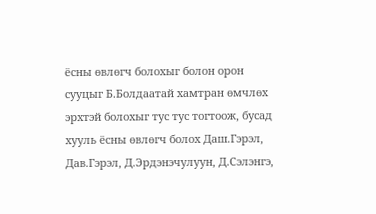ёсны өвлөгч болохыг болон орон сууцыг Б.Болдаатай хамтран өмчлөх эрхтэй болохыг тус тус тогтоож, бусад хууль ёсны өвлөгч болох Даш.Гэрэл, Дав.Гэрэл, Д.Эрдэнэчулуун, Д.Сэлэнгэ,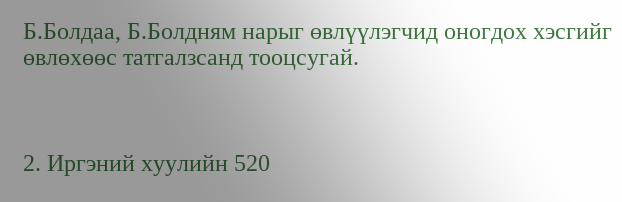Б.Болдаа, Б.Болдням нарыг өвлүүлэгчид оногдох хэсгийг өвлөхөөс татгалзсанд тооцсугай.



2. Иргэний хуулийн 520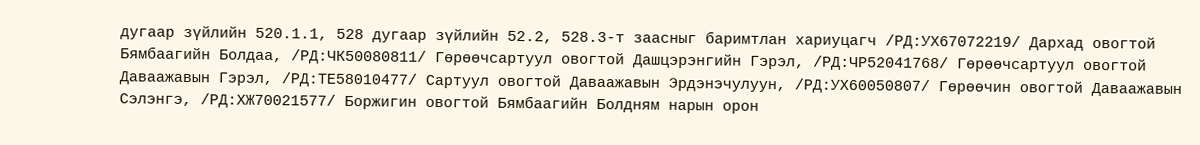дугаар зүйлийн 520.1.1, 528 дугаар зүйлийн 52.2, 528.3-т заасныг баримтлан хариуцагч /РД:УХ67072219/ Дархад овогтой Бямбаагийн Болдаа, /РД:ЧК50080811/ Гөрөөчсартуул овогтой Дашцэрэнгийн Гэрэл, /РД:ЧР52041768/ Гөрөөчсартуул овогтой Даваажавын Гэрэл, /РД:ТЕ58010477/ Сартуул овогтой Даваажавын Эрдэнэчулуун, /РД:УХ60050807/ Гөрөөчин овогтой Даваажавын Сэлэнгэ, /РД:ХЖ70021577/ Боржигин овогтой Бямбаагийн Болдням нарын орон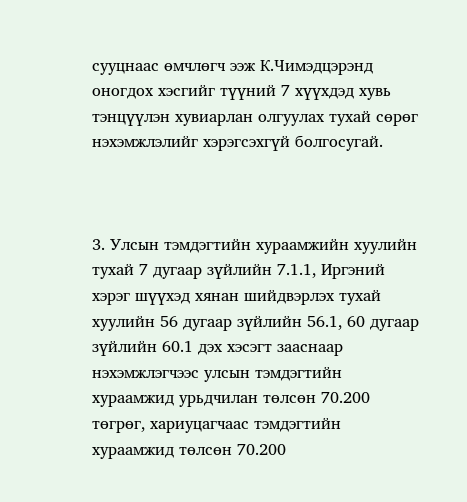сууцнаас өмчлөгч ээж К.Чимэдцэрэнд оногдох хэсгийг түүний 7 хүүхдэд хувь тэнцүүлэн хувиарлан олгуулах тухай сөрөг нэхэмжлэлийг хэрэгсэхгүй болгосугай.



3. Улсын тэмдэгтийн хураамжийн хуулийн тухай 7 дугаар зүйлийн 7.1.1, Иргэний хэрэг шүүхэд хянан шийдвэрлэх тухай хуулийн 56 дугаар зүйлийн 56.1, 60 дугаар зүйлийн 60.1 дэх хэсэгт зааснаар нэхэмжлэгчээс улсын тэмдэгтийн хураамжид урьдчилан төлсөн 70.200 төгрөг, хариуцагчаас тэмдэгтийн хураамжид төлсөн 70.200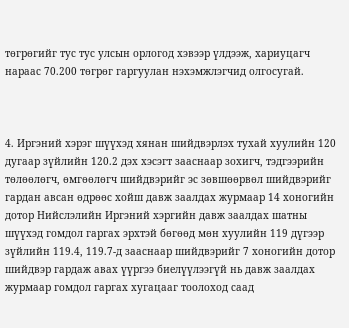төгрөгийг тус тус улсын орлогод хэвээр үлдээж, хариуцагч нараас 70.200 төгрөг гаргуулан нэхэмжлэгчид олгосугай.



4. Иргэний хэрэг шүүхэд хянан шийдвэрлэх тухай хуулийн 120 дугаар зүйлийн 120.2 дэх хэсэгт зааснаар зохигч, тэдгээрийн төлөөлөгч, өмгөөлөгч шийдвэрийг эс зөвшөөрвөл шийдвэрийг гардан авсан өдрөөс хойш давж заалдах журмаар 14 хоногийн дотор Нийслэлийн Иргэний хэргийн давж заалдах шатны шүүхэд гомдол гаргах эрхтэй бөгөөд мөн хуулийн 119 дүгээр зүйлийн 119.4, 119.7-д зааснаар шийдвэрийг 7 хоногийн дотор шийдвэр гардаж авах үүргээ биелүүлээгүй нь давж заалдах журмаар гомдол гаргах хугацааг тоолоход саад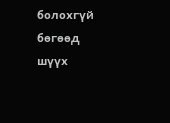болохгүй бөгөөд шүүх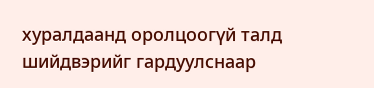хуралдаанд оролцоогүй талд шийдвэрийг гардуулснаар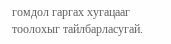гомдол гаргах хугацааг тоолохыг тайлбарласугай.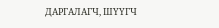ДАРГАЛАГЧ, ШҮҮГЧ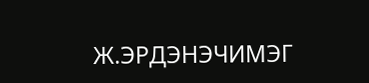Ж.ЭРДЭНЭЧИМЭГ